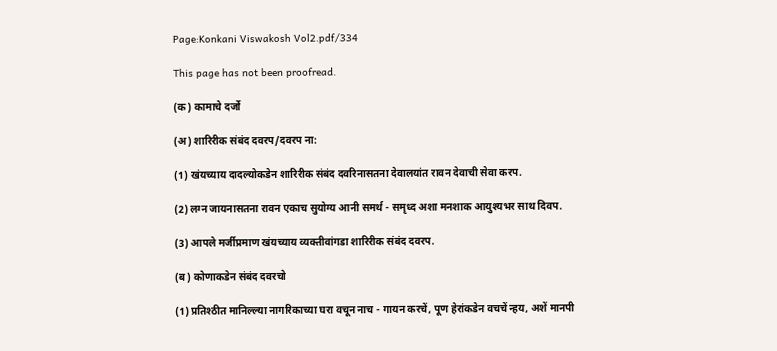Page:Konkani Viswakosh Vol2.pdf/334

This page has not been proofread.

(क) कामाचे दर्जो

(अ) शारिरीक संबंद दवरप/दवरप ना:

(1) खंयच्याय दादल्योकडेन शारिरीक संबंद दवरिनासतना देवालयांत रावन देवाची सेवा करप.

(2) लग्न जायनासतना रावन एकाच सुयोग्य आनी समर्थ - समृध्द अशा मनशाक आयुश्यभर साथ दिवप.

(3) आपले मर्जीप्रमाण खंयच्याय व्यक्तीवांगडा शारिरीक संबंद दवरप.

(ब) कोणाकडेन संबंद दवरचो

(1) प्रतिश्ठीत मानिल्ल्या नागरिकाच्या घरा वचून नाच - गायन करचें, पूण हेरांकडेन वचचें न्हय, अशें मानपी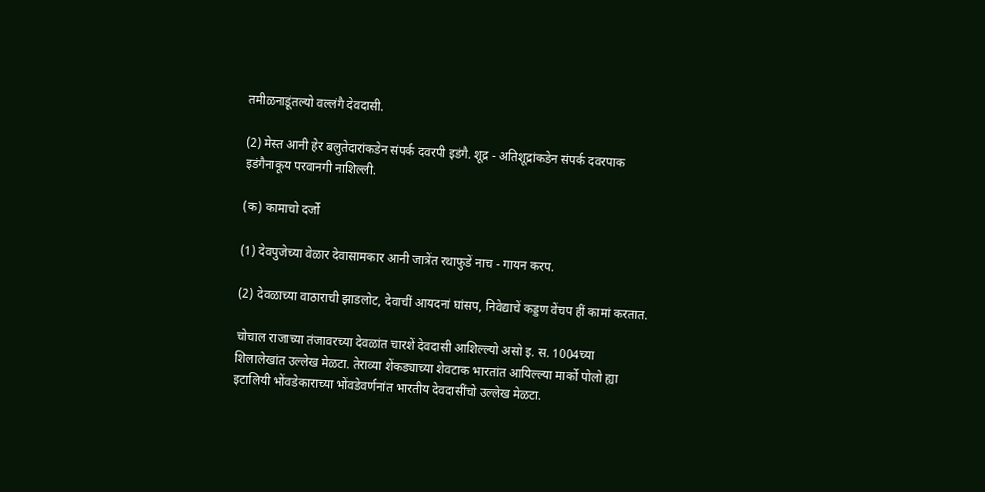तमीळनाडूंतल्यो वल्लंगै देवदासी.

(2) मेस्त आनी हेर बलुतेदारांकडेन संपर्क दवरपी इडंगै. शूद्र - अतिशूद्रांकडेन संपर्क दवरपाक इडंगैनाकूय परवानगी नाशिल्ली.

(क) कामाचो दर्जो

(1) देवपुजेच्या वेळार देवासामकार आनी जात्रेंत रथाफुडें नाच - गायन करप.

(2) देवळाच्या वाठाराची झाडलोट, देवाचीं आयदनां घांसप, निवेद्याचें कड्डण वेंचप हीं कामां करतात.

चोचाल राजाच्या तंजावरच्या देवळांत चारशें देवदासी आशिल्ल्यो असो इ. स. 1004च्या शिलालेखांत उल्लेख मेळटा. तेराव्या शेंकड्याच्या शेवटाक भारतांत आयिल्ल्या मार्को पोलो ह्या इटालियी भोंवडेकाराच्या भोंवडेवर्णनांत भारतीय देवदासींचो उल्लेख मेळटा.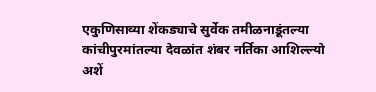एकुणिसाव्या शेंकड्याचे सुर्वेक तमीळनाडूंतल्या कांचीपुरमांतल्या देवळांत शंबर नर्तिका आशिल्ल्यो अशें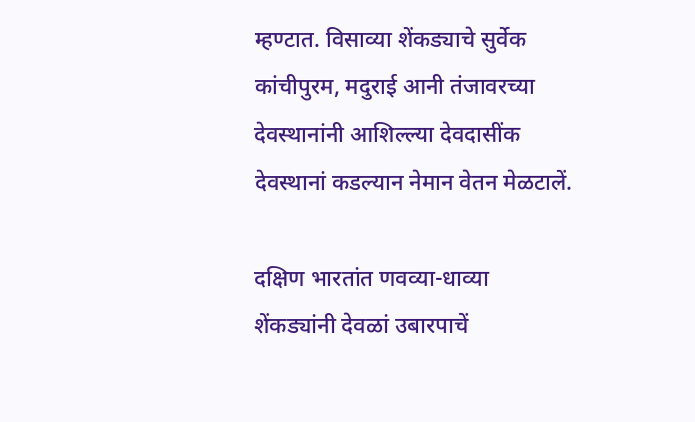म्हण्टात. विसाव्या शेंकड्याचे सुर्वेक कांचीपुरम, मदुराई आनी तंजावरच्या देवस्थानांनी आशिल्ल्या देवदासींक देवस्थानां कडल्यान नेमान वेतन मेळटालें.

दक्षिण भारतांत णवव्या-धाव्या शेंकड्यांनी देवळां उबारपाचें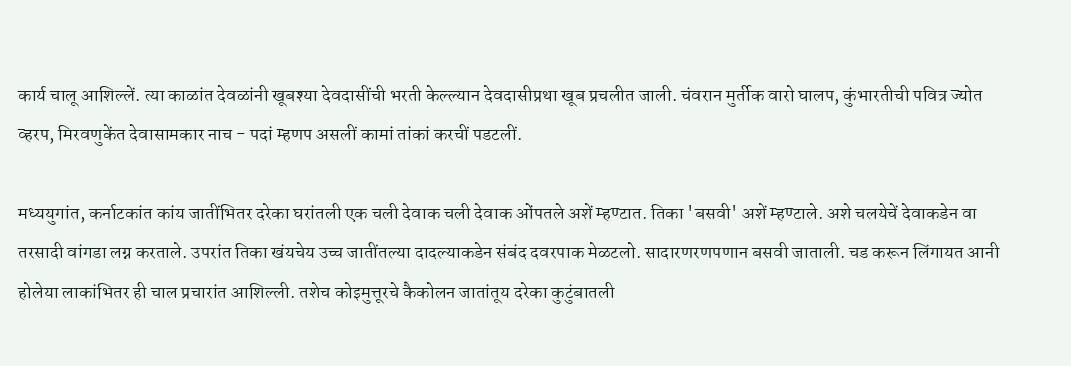कार्य चालू आशिल्लें. त्या काळांत देवळांनी खूबश्या देवदासींची भरती केल्ल्यान देवदासीप्रथा खूब प्रचलीत जाली. चंवरान मुर्तीक वारो घालप, कुंभारतीची पवित्र ज्योत व्हरप, मिरवणुकेंत देवासामकार नाच - पदां म्हणप असलीं कामां तांकां करचीं पडटलीं.

मध्ययुगांत, कर्नाटकांत कांय जातींभितर दरेका घरांतली एक चली देवाक चली देवाक ओंपतले अशें म्हण्टात. तिका 'बसवी' अशें म्हण्टाले. अशे चलयेचें देवाकडेन वा तरसादी वांगडा लग्न करताले. उपरांत तिका खंयचेय उच्च जातींतल्या दादल्याकडेन संबंद दवरपाक मेळटलो. सादारणरणपणान बसवी जाताली. चड करून लिंगायत आनी होलेया लाकांभितर ही चाल प्रचारांत आशिल्ली. तशेच कोइमुत्तूरचे कैकोलन जातांतूय दरेका कुटुंबातली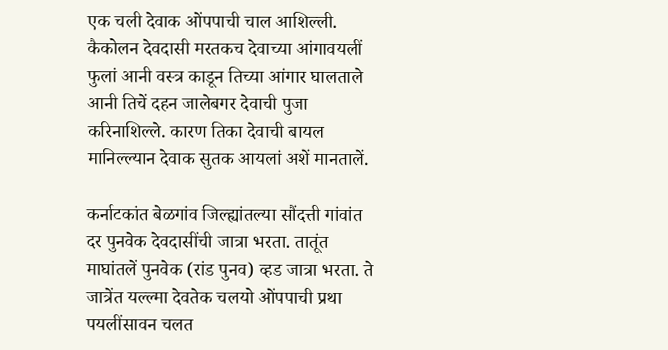एक चली देवाक ओंपपाची चाल आशिल्ली. कैकोलन देवदासी मरतकच देवाच्या आंगावयलीं फुलां आनी वस्त्र काडून तिच्या आंगार घालताले आनी तिचें दहन जालेबगर देवाची पुजा करिनाशिल्ले. कारण तिका देवाची बायल मानिल्ल्यान देवाक सुतक आयलां अशें मानतालें.

कर्नाटकांत बेळगांव जिल्ह्यांतल्या सौंदत्ती गांवांत दर पुनवेक देवदासींची जात्रा भरता. तातूंत माघांतलें पुनवेक (रांड पुनव) व्हड जात्रा भरता. ते जात्रेंत यल्ल्मा देवतेक चलयो ओंपपाची प्रथा पयलींसावन चलत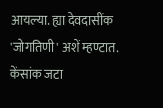आयल्या. ह्या देवदासींक 'जोगतिणी' अशें म्हण्टात. केंसांक जटा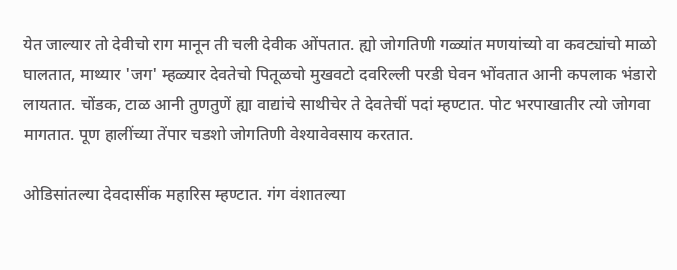येत जाल्यार तो देवीचो राग मानून ती चली देवीक ओंपतात. ह्यो जोगतिणी गळ्यांत मणयांच्यो वा कवट्यांचो माळो घालतात, माथ्यार 'जग' म्हळ्यार देवतेचो पितूळचो मुखवटो दवरिल्ली परडी घेवन भोंवतात आनी कपलाक भंडारो लायतात. चोंडक, टाळ आनी तुणतुणें ह्या वाद्यांचे साथीचेर ते देवतेचीं पदां म्हण्टात. पोट भरपाखातीर त्यो जोगवा मागतात. पूण हालींच्या तेंपार चडशो जोगतिणी वेश्यावेवसाय करतात.

ओडिसांतल्या देवदासींक महारिस म्हण्टात. गंग वंशातल्या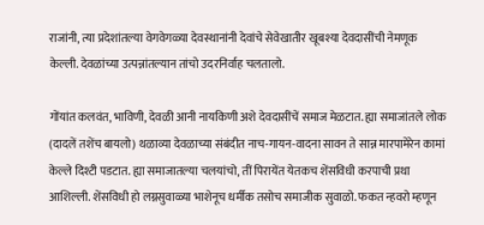राजांनी, त्या प्रदेशांतल्या वेगवेगळ्या देवस्थानांनी देवांचे सेवेखातीर खूबश्या देवदासींची नेमणूक केल्ली. देवळांच्या उत्पन्नांतल्यान तांचो उदरनिर्वाह चलतालो.

गोंयांत कलवंत, भाविणी, देवळी आनी नायकिणी अशे देवदासींचें समाज मेळटात. ह्या समाजांतले लोक (दादलें तशेंच बायलो) थळाव्या देवळाच्या संबंदीत नाच-गायन-वादना सावन ते सान्न मारपामेरेन कामां केल्ले दिश्टी पडटात. ह्या समाजातल्या चलयांचो, तीं पिरायेंत येतकच शेंसविधी करपाची प्रथा आशिल्ली. शेंसविधी हो लग्नसुवाळ्या भाशेनूच धर्मीक तसोच समाजीक सुवाळो. फकत न्हवरो म्हणून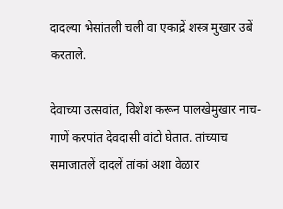दादल्या भेसांतली चली वा एकाद्रें शस्त्र मुखार उबें करताले.

देवाच्या उत्सवांत, विशेश करून पालखेमुखार नाच-गाणें करपांत देवदासी वांटो घेतात. तांच्याच समाजातलें दादलें तांकां अशा वेळार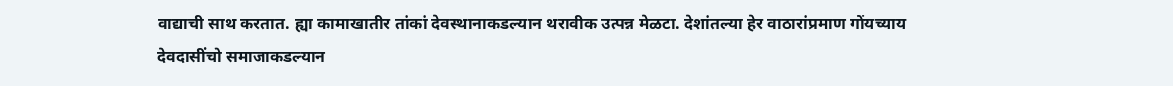वाद्याची साथ करतात. ह्या कामाखातीर तांकां देवस्थानाकडल्यान थरावीक उत्पन्न मेळटा. देशांतल्या हेर वाठारांप्रमाण गोंयच्याय देवदासींचो समाजाकडल्यान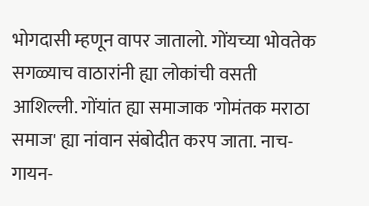भोगदासी म्हणून वापर जातालो. गोंयच्या भोवतेक सगळ्याच वाठारांनी ह्या लोकांची वसती आशिल्ली. गोंयांत ह्या समाजाक 'गोमंतक मराठा समाज' ह्या नांवान संबोदीत करप जाता. नाच-गायन-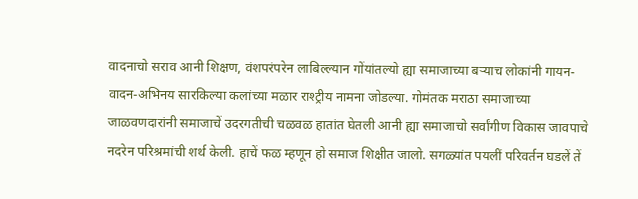वादनाचो सराव आनी शिक्षण, वंशपरंपरेन लाबिल्ल्यान गोंयांतल्यो ह्या समाजाच्या बऱ्याच लोकांनी गायन-वादन-अभिनय सारकिल्या कलांच्या मळार राश्ट्रीय नामना जोडल्या. गोमंतक मराठा समाजाच्या जाळवणदारांनी समाजाचें उदरगतीची चळवळ हातांत घेतली आनी ह्या समाजाचो सर्वांगीण विकास जावपाचे नदरेन परिश्रमांची शर्थ केली. हाचें फळ म्हणून हो समाज शिक्षीत जालो. सगळ्यांत पयलीं परिवर्तन घडलें तें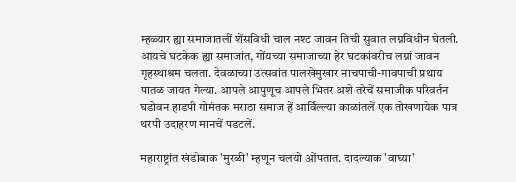म्हळ्यार ह्या समाजातलीं शेंसविधी चाल नश्ट जावन तिची सुवात लग्नविधीन घेतली. आयचे घटकेक ह्या समाजांत, गोंयच्या समाजाच्या हेर घटकांवरीच लग्नां जावन गृहस्थाश्रम चलता. देवळाच्या उत्सवांत पालखेमुखार नाचपाची-गावपाची प्रथाय पातळ जायत गेल्या. आपले आपुणूच आपले भितर अशे तरेचें समाजीक परिवर्तन घडोवन हाडपी गोमंतक मराठा समाज हें आर्विल्ल्या काळांतलें एक तोखणायेक पात्र थरपी उदाहरण मानचें पडटलें.

महाराष्ट्रांत खंडोबाक 'मुरळी' म्हणून चलयो ओंपतात. दादल्याक 'वाघ्या'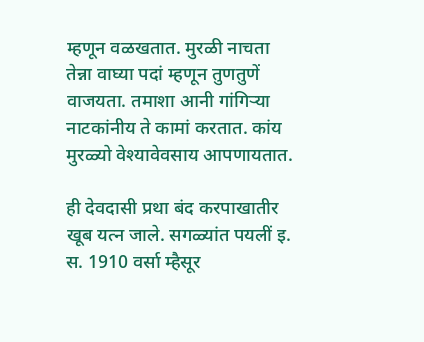म्हणून वळखतात. मुरळी नाचता तेन्ना वाघ्या पदां म्हणून तुणतुणें वाजयता. तमाशा आनी गांगिऱ्या नाटकांनीय ते कामां करतात. कांय मुरळ्यो वेश्यावेवसाय आपणायतात.

ही देवदासी प्रथा बंद करपाखातीर खूब यत्न जाले. सगळ्यांत पयलीं इ. स. 1910 वर्सा म्हैसूर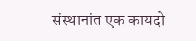संस्थानांत एक कायदो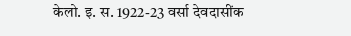केलो. इ. स. 1922-23 वर्सा देवदासींक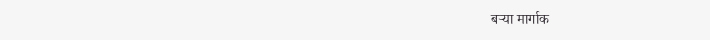बऱ्या मार्गाक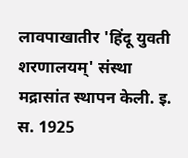लावपाखातीर 'हिंदू युवती शरणालयम्' संस्था मद्रासांत स्थापन केली. इ. स. 1925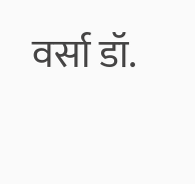वर्सा डॉ.